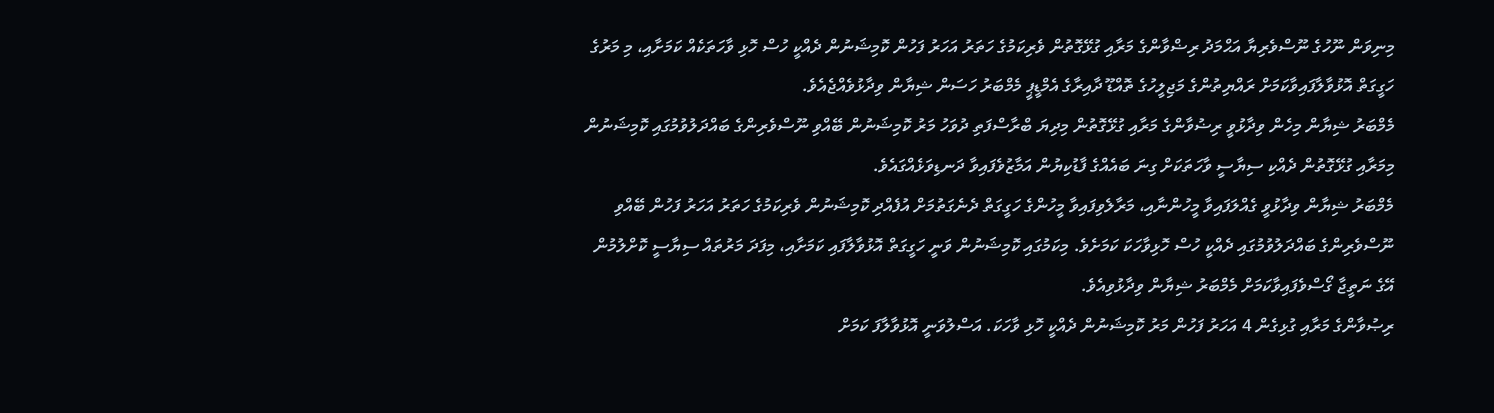މިނިވަން ނޫހުގެ ނޫސްވެރިޔާ އަޙްމަދު ރިޟްވާންގެ މަރާއި ގުޅޭގޮތުން ވެރިކަމުގެ ހަތަރު އަހަރު ފަހުން ކޮމިޝަނުން ދެއްކީ ހުސް ހޮޅި ވާހަތަކެއް ކަމަށާއި، މި މަރުގެ ހަގީގަތް އޮޅުވާލާފައިވާކަމަށް ރައްޔިތުންގެ މަޖިލީހުގެ ތޮއްޑޫ ދާއިރާގެ އެމްޑީޕީ މެމްބަރު ހަސަން ޝިޔާން ވިދާޅުވެއްޖެއެވެ.
މެމްބަރު ޝިޔާން މިހެން ވިދާޅުވީ ރިޟުވާންގެ މަރާއި ގުޅޭގޮތުން މިދިޔަ ބްރާސްފަތި ދުވަހު މަރު ކޮމިޝަނުން ބޭއްވި ނޫސްވެރިންގެ ބައްދަލުވުމުގައި ކޮމިޝަނުން މިމަރާއި ގުޅޭގޮތުން ދެއްކި ސިޔާސީ ވާހަތަކަށް ގިނަ ބައެއްގެ ފާޑުކިޔުން އަމާޒުވެފައިވާ ދަނޑިވަޅެއްގައެވެ.
މެމްބަރު ޝިޔާން ވިދާޅުވީ ގެއްލަފައިވާ މީހުންނާއި، މަރާލެވިފައިވާ މީހުންގެ ހަގީގަތް ދެނެގަތުމަށް އުފެއްދި ކޮމިޝަނުން ވެރިކަމުގެ ހަތަރު އަހަރު ފަހުން ބޭއްވި ނޫސްވެރިންގެ ބައްދަލުވުމުގައި ދެއްކީ ހުސް ހޮޅިވާހަކަ ކަމަށެވެ. މިކަމުގައި ކޮމިޝަނުން ވަނީ ހަގީގަތް އޮޅުވާލާފައި ކަމަށާއި، މިފަދަ މަރުތައް ސިޔާސީ ކޮށްލުމުން އޭގެ ނަތީޖާ ގޯސްވެފައިވާކަމަށް މެމްބަރު ޝިޔާން ވިދާޅުވިއެވެ.
ރިޞުވާންގެ މަރާއި ގުޅިގެން 4 އަހަރު ފަހުން މަރު ކޮމިޝަނުން ދެއްކީ ހޮޅި ވާހަކަ. އަސްލުވަނީ އޮޅުވާލާފަ ކަމަށް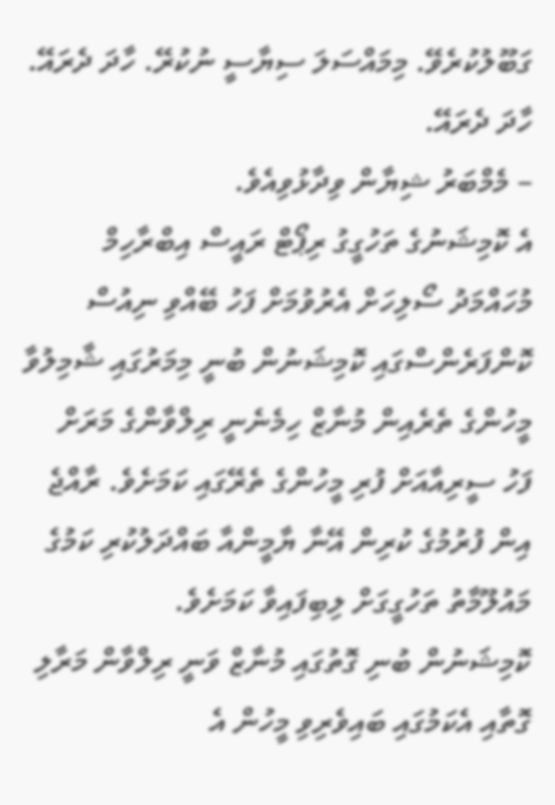ގަބޫލުކުރެވޭ. މިމައްސަލަ ސިޔާސީ ނުކުރޭ. ހާދަ ދެރައޭ. ހާދަ ދެރައޭ.
– މެމްބަރު ޝިޔާން ވިދާޅުވިއެވެ.
އެ ކޮމިޝަނުގެ ތަހުގީގު ރިޕޯޓް ރައީސް އިބްރާހިމް މުހައްމަދު ސޯލިހަށް އެރުވުމަށް ފަހު ބޭއްވި ނިއުސް ކޮންފަރެންސްގައި ކޮމިޝަނުން ބުނީ މިމަރުގައި ޝާމިލުވާ މީހުންގެ ތެރެއިން މުނާޒް ހިމެނެނީ ރިލްވާންގެ މަރަށް ފަހު ސީރިއާއަށް ފުރި މީހުންގެ ތެރޭގައި ކަމަށެވެ. ރާއްޖެ އިން ފުރުމުގެ ކުރިން އޭނާ ޔާމީންއާ ބައްދަލުކުރި ކަމުގެ މައުލޫމާތު ތަހުގީގަށް ލިބިފައިވާ ކަމަށެވެ.
ކޮމިޝަނުން ބުނި ގޮތުގައި މުނާޒް ވަނީ ރިލްވާން މަރާލި ގޮތާއި އެކަމުގައި ބައިވެރިވި މީހުން އެ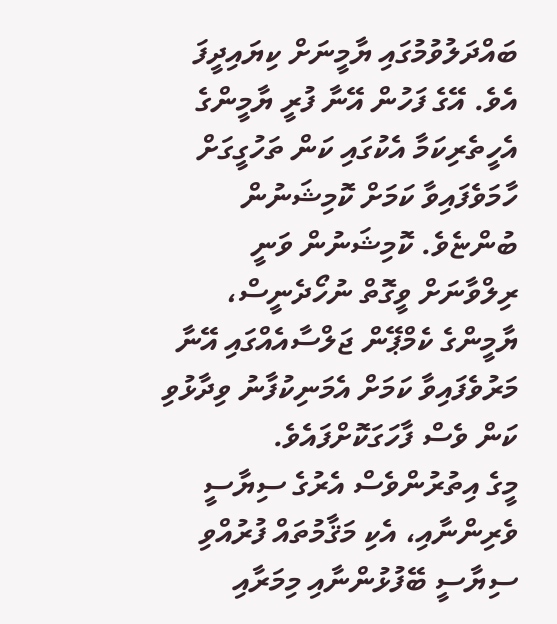ބައްދަލުވުމުގައި ޔާމީނަށް ކިޔައިދީފަ އެވެ. އޭގެ ފަހުން އޭނާ ފުރީ ޔާމީންގެ އެހީތެރިކަމާ އެކުގައި ކަން ތަހުގީގަށް ހާމަވެފައިވާ ކަމަށް ކޮމިޝަނުން ބުންޏެވެ. ކޮމިޝަނުން ވަނީ ރިލްވާނަށް ވީގޮތް ނުހޯދެނީސް، ޔާމީންގެ ކެމްޕޭން ޖަލްސާއެއްގައި އޭނާ މަރުވެފައިވާ ކަމަށް އެމަނިކުފާނު ވިދާޅުވި ކަން ވެސް ފާހަގަކޮށްފައެވެ.
މީގެ އިތުރުންވެސް އެރުގެ ސިޔާސީ ވެރިންނާއި، އެކި މަޤާމުތައް ފުރުއްވި ސިޔާސީ ބޭފުޅުންނާއި މިމަރާއި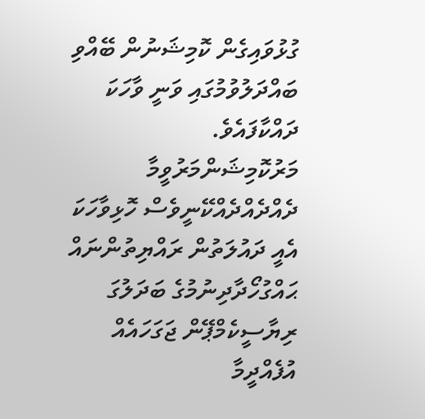ގުޅުވައިގެން ކޮމިޝަނުން ބޭއްވި ބައްދަލުވުމުގައި ވަނީ ވާހަކަ ދައްކާފައެވެ.
މަރުކޮމިޝަންމަރުވީމާ ދެއްދެއްދެއްކޭނީވެސް ހޮޅިވާހަކަ އެއީ ދައުލަތުން ރައްޔިތުންނައް ޙައްގުހޯދާދިނުމުގެ ބަދަލުގަ ރިޔާސީކެމްޕޭން ޖަގަހައެއް އުފެއްދީމާ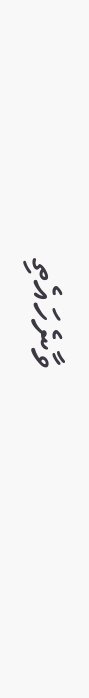ވާނެހައެތި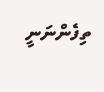ތިފެންނަނީ